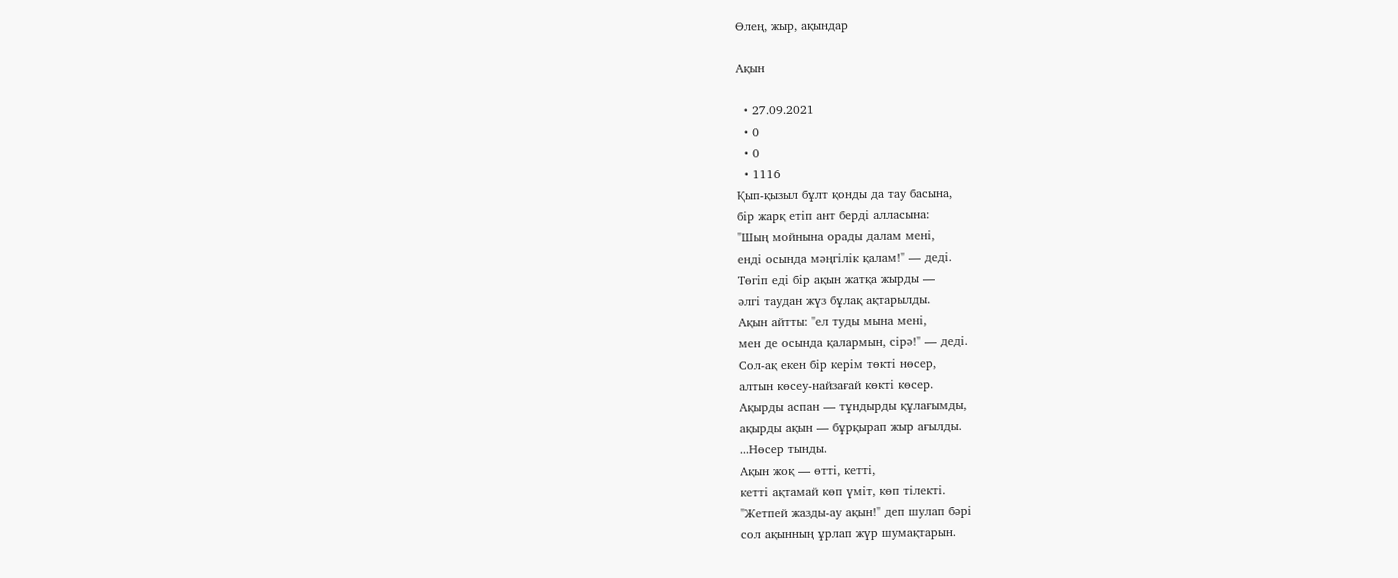Өлең, жыр, ақындар

Ақын

  • 27.09.2021
  • 0
  • 0
  • 1116
Қып-қызыл бұлт қонды да тау басына,
бір жарқ етіп ант берді алласына:
"Шың мойнына орады далам мені,
енді осында мәңгілік қалам!" — деді.
Төгіп еді бір ақын жатқа жырды —
әлгі таудан жүз бұлақ ақтарылды.
Ақын айтты: "ел туды мына мені,
мен де осында қалармын, сірә!" — деді.
Сол-ақ екен бір керім төкті нөсер,
алтын көсеу-найзағай көкті көсер.
Ақырды аспан — тұндырды құлағымды,
ақырды ақын — бұрқырап жыр ағылды.
...Нөсер тынды.
Ақын жоқ — өтті, кетті,
кетті ақтамай көп үміт, көп тілекті.
"Жетпей жазды-ау ақын!" деп шулап бәрі
сол ақынның ұрлап жүр шумақтарын.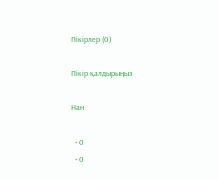Пікірлер (0)

Пікір қалдырыңыз

Нан

  • 0
  • 0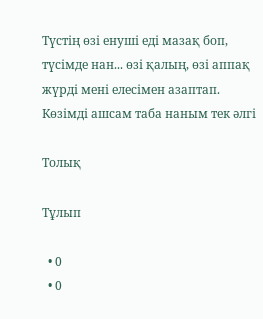Түстің өзі енуші еді мазақ боп,
түсімде нан... өзі қалың, өзі аппақ
жүрді мені елесімен азаптап.
Көзімді ашсам таба наным тек әлгі

Толық

Тұлып

  • 0
  • 0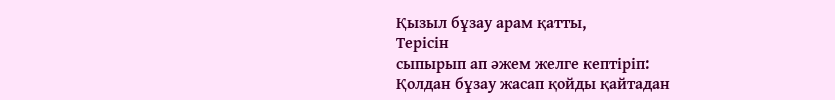Қызыл бұзау арам қатты,
Терісін
сыпырып ап әжем желге кептіріп:
Қолдан бұзау жасап қойды қайтадан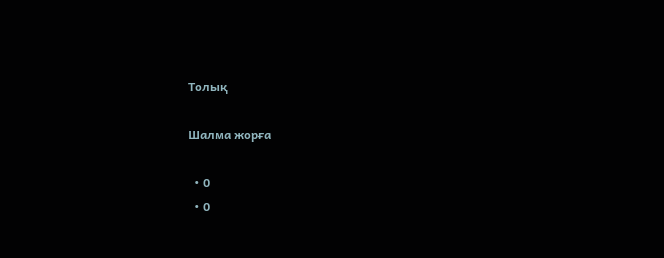Толық

Шалма жорға

  • 0
  • 0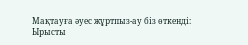Мақтауға әуес жұртпыз-ау біз өткенді:
Ырысты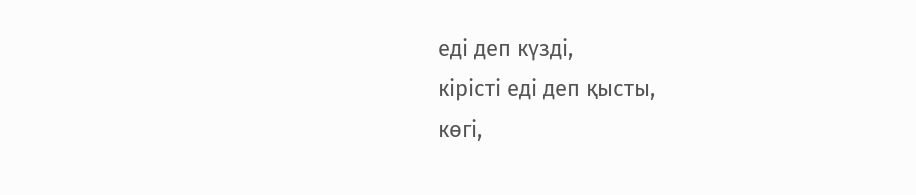еді деп күзді,
кірісті еді деп қысты,
көгі,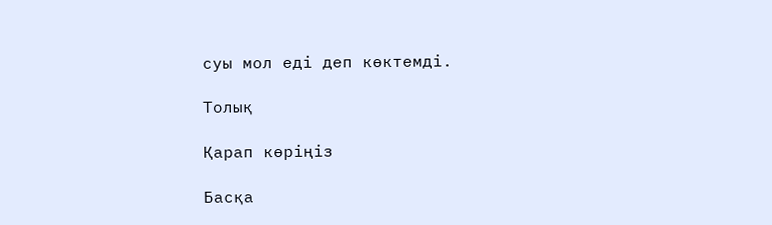суы мол еді деп көктемді.

Толық

Қарап көріңіз

Басқа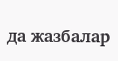да жазбалар